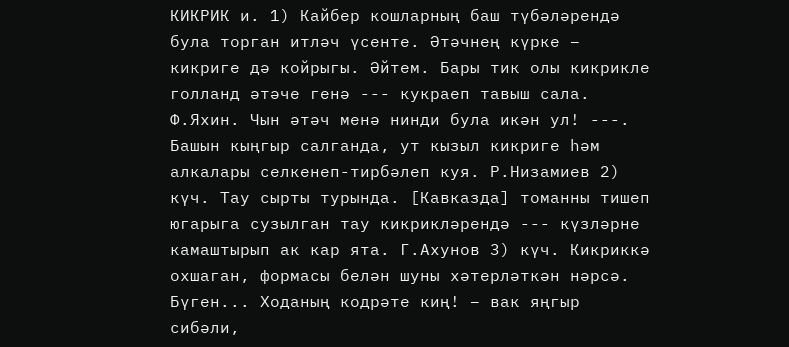КИКРИК и. 1) Кайбер кошларның баш түбәләрендә була торган итләч үсенте. Әтәчнең күрке – кикриге дә койрыгы. Әйтем. Бары тик олы кикрикле голланд әтәче генә --- кукраеп тавыш сала. Ф.Яхин. Чын әтәч менә нинди була икән ул! ---. Башын кыңгыр салганда, ут кызыл кикриге һәм алкалары селкенеп-тирбәлеп куя. Р.Низамиев 2) күч. Тау сырты турында. [Кавказда] томанны тишеп югарыга сузылган тау кикрикләрендә --- күзләрне камаштырып ак кар ята. Г.Ахунов 3) күч. Кикриккә охшаган, формасы белән шуны хәтерләткән нәрсә. Бүген... Ходаның кодрәте киң! – вак яңгыр сибәли,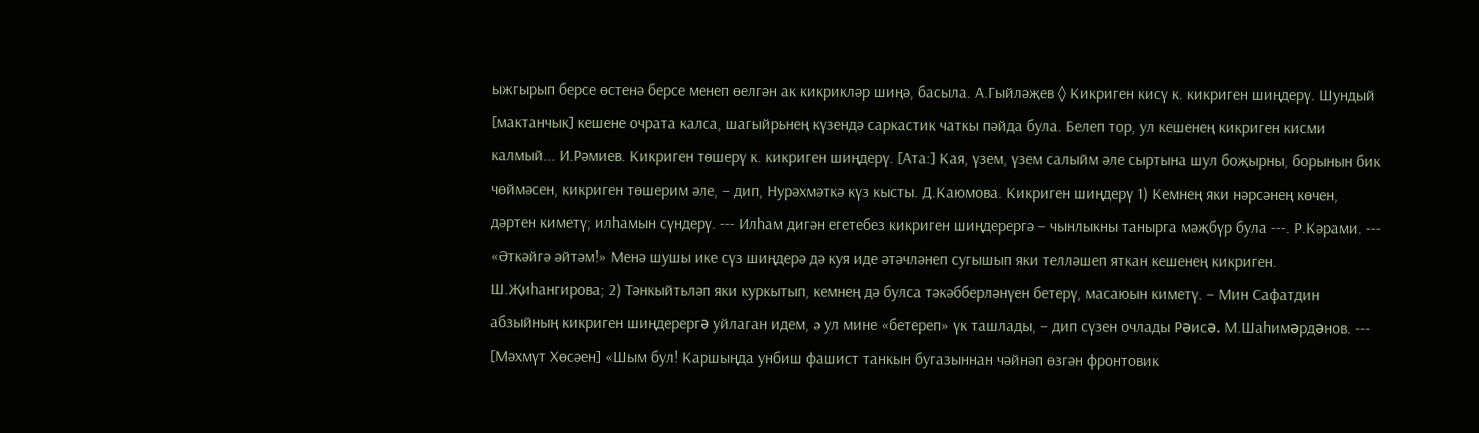ыжгырып берсе өстенә берсе менеп өелгән ак кикрикләр шиңә, басыла. А.Гыйләҗев ◊ Кикриген кисү к. кикриген шиңдерү. Шундый [мактанчык] кешене очрата калса, шагыйрьнең күзендә саркастик чаткы пәйда була. Белеп тор, ул кешенең кикриген кисми калмый... И.Рәмиев. Кикриген төшерү к. кикриген шиңдерү. [Ата:] Кая, үзем, үзем салыйм әле сыртына шул боҗырны, борынын бик чөймәсен, кикриген төшерим әле, – дип, Нурәхмәткә күз кысты. Д.Каюмова. Кикриген шиңдерү 1) Кемнең яки нәрсәнең көчен, дәртен киметү; илһамын сүндерү. --- Илһам дигән егетебез кикриген шиңдерергә – чынлыкны танырга мәҗбүр була ---. Р.Кәрами. --- «Әткәйгә әйтәм!» Менә шушы ике сүз шиңдерә дә куя иде әтәчләнеп сугышып яки телләшеп яткан кешенең кикриген. Ш.Җиһангирова; 2) Тәнкыйтьләп яки куркытып, кемнең дә булса тәкәбберләнүен бетерү, масаюын киметү. – Мин Сафатдин абзыйның кикриген шиңдерергə уйлаган идем, ə ул мине «бетереп» үк ташлады, – дип сүзен очлады Рəисə. М.Шаһимəрдəнов. --- [Мәхмүт Хөсәен] «Шым бул! Каршыңда унбиш фашист танкын бугазыннан чәйнәп өзгән фронтовик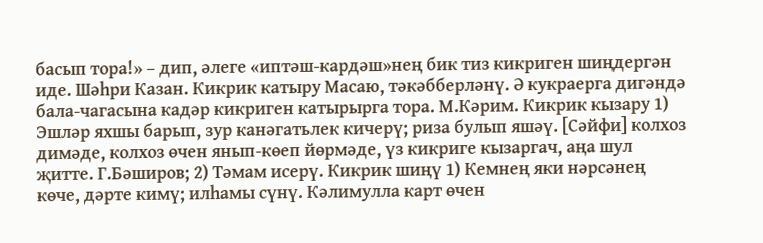басып тора!» – дип, әлеге «иптәш-кардәш»нең бик тиз кикриген шиңдергән иде. Шәһри Казан. Кикрик катыру Масаю, тәкәбберләнү. Ә кукраерга дигәндә бала-чагасына кадәр кикриген катырырга тора. М.Кәрим. Кикрик кызару 1) Эшләр яхшы барып, зур канәгатьлек кичерү; риза булып яшәү. [Сәйфи] колхоз димәде, колхоз өчен янып-көеп йөрмәде, үз кикриге кызаргач, аңа шул җитте. Г.Бәширов; 2) Тәмам исерү. Кикрик шиңү 1) Кемнең яки нәрсәнең көче, дәрте кимү; илһамы сүнү. Кәлимулла карт өчен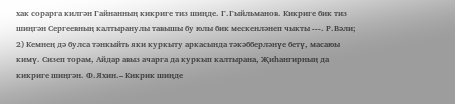хак сорарга килгән Гайнанның кикриге тиз шиңде. Г.Гыйльманов. Кикриге бик тиз шиңгән Сергеевның калтыранулы тавышы бу юлы бик мескенләнеп чыкты ---. Р.Вәли; 2) Кемнең дә булса тәнкыйть яки куркыту аркасында тәкәбберләнүе бетү, масаюы кимү. Сизеп торам, Айдар авыз ачарга да куркып калтырана, Җиһангирның да кикриге шиңгән. Ф.Яхин.– Кикрик шиңде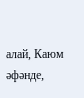алай, Каюм әфәнде,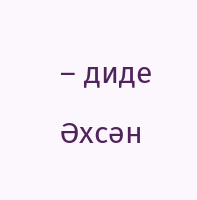– диде Әхсән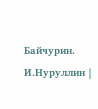Байчурин. И.Нуруллин |